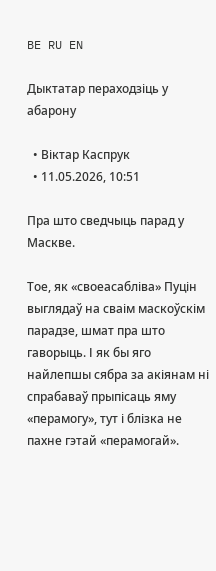BE RU EN

Дыктатар пераходзіць у абарону

  • Віктар Каспрук
  • 11.05.2026, 10:51

Пра што сведчыць парад у Маскве.

Тое, як «своеасабліва» Пуцін выглядаў на сваім маскоўскім парадзе, шмат пра што гаворыць. І як бы яго найлепшы сябра за акіянам ні спрабаваў прыпісаць яму «перамогу», тут і блізка не пахне гэтай «перамогай».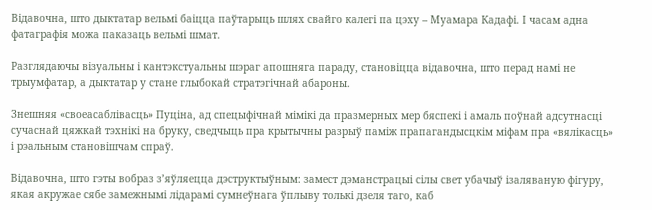Відавочна, што дыктатар вельмі баіцца паўтарыць шлях свайго калегі па цэху – Муамара Кадафі. І часам адна фатаграфія можа паказаць вельмі шмат.

Разглядаючы візуальны і кантэкстуальны шэраг апошняга параду, становіцца відавочна, што перад намі не трыумфатар, а дыктатар у стане глыбокай стратэгічнай абароны.

Знешняя «своеасаблівасць» Пуціна, ад спецыфічнай мімікі да празмерных мер бяспекі і амаль поўнай адсутнасці сучаснай цяжкай тэхнікі на бруку, сведчыць пра крытычны разрыў паміж прапагандысцкім міфам пра «вялікасць» і рэальным становішчам спраў.

Відавочна, што гэты вобраз з’яўляецца дэструктыўным: замест дэманстрацыі сілы свет убачыў ізаляваную фігуру, якая акружае сябе замежнымі лідарамі сумнеўнага ўплыву толькі дзеля таго, каб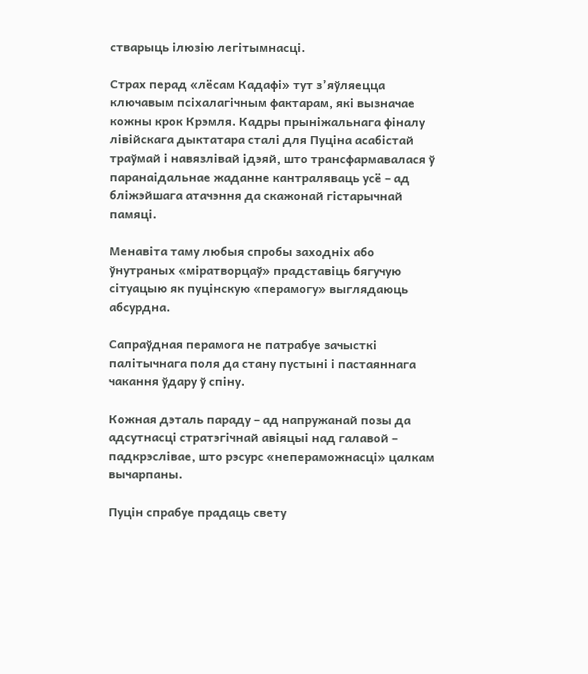стварыць ілюзію легітымнасці.

Страх перад «лёсам Кадафі» тут з’яўляецца ключавым псіхалагічным фактарам, які вызначае кожны крок Крэмля. Кадры прыніжальнага фіналу лівійскага дыктатара сталі для Пуціна асабістай траўмай і навязлівай ідэяй, што трансфармавалася ў паранаідальнае жаданне кантраляваць усё – ад бліжэйшага атачэння да скажонай гістарычнай памяці.

Менавіта таму любыя спробы заходніх або ўнутраных «міратворцаў» прадставіць бягучую сітуацыю як пуцінскую «перамогу» выглядаюць абсурдна.

Сапраўдная перамога не патрабуе зачысткі палітычнага поля да стану пустыні і пастаяннага чакання ўдару ў спіну.

Кожная дэталь параду – ад напружанай позы да адсутнасці стратэгічнай авіяцыі над галавой – падкрэслівае, што рэсурс «непераможнасці» цалкам вычарпаны.

Пуцін спрабуе прадаць свету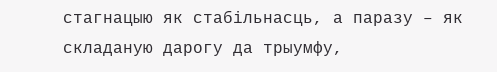стагнацыю як стабільнасць, а паразу – як складаную дарогу да трыумфу,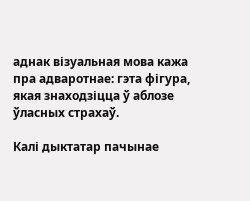аднак візуальная мова кажа пра адваротнае: гэта фігура, якая знаходзіцца ў аблозе ўласных страхаў.

Калі дыктатар пачынае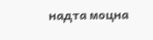надта моцна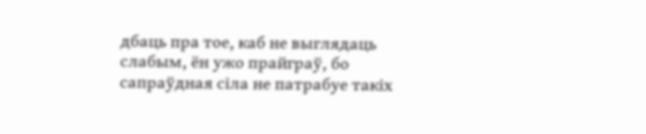дбаць пра тое, каб не выглядаць слабым, ён ужо прайграў, бо сапраўдная сіла не патрабуе такіх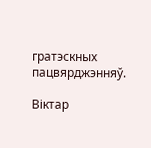гратэскных пацвярджэнняў.

Віктар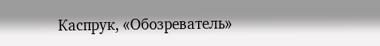Каспрук, «Обозреватель»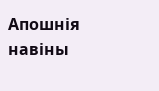Апошнія навіны